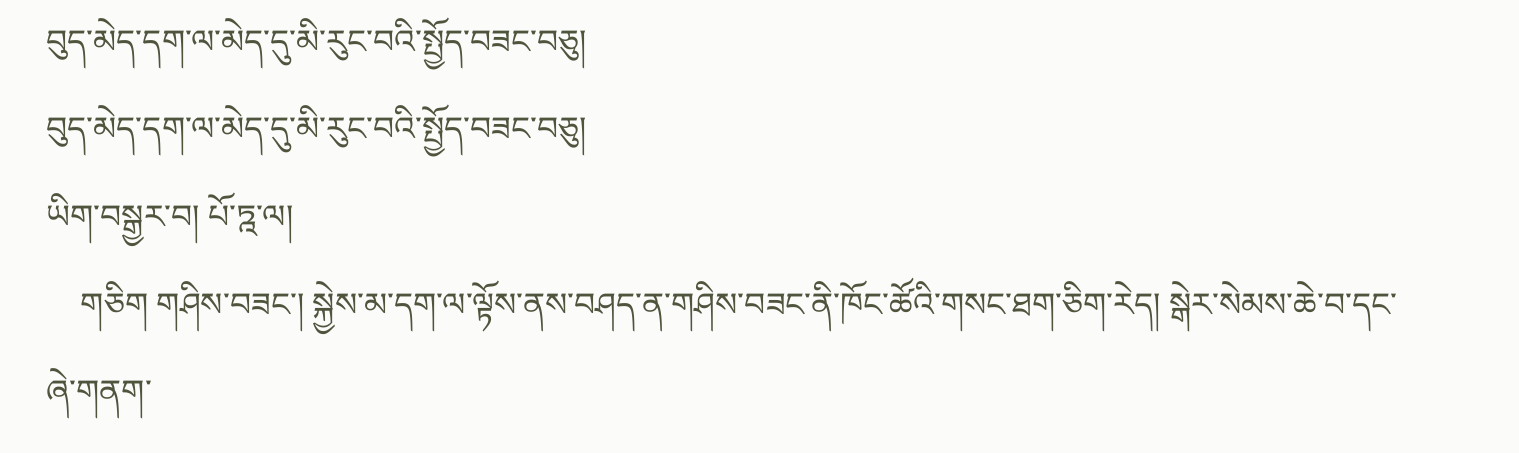བུད་མེད་དག་ལ་མེད་དུ་མི་རུང་བའི་སྤྱོད་བཟང་བཅུ།
བུད་མེད་དག་ལ་མེད་དུ་མི་རུང་བའི་སྤྱོད་བཟང་བཅུ།
ཡིག་བསྒྱར་བ། པོ་ཏྰ་ལ།
    གཅིག གཤིས་བཟང་། སྐྱེས་མ་དག་ལ་ལྟོས་ནས་བཤད་ན་གཤིས་བཟང་ནི་ཁོང་ཚོའི་གསང་ཐག་ཅིག་རེད། སྒེར་སེམས་ཆེ་བ་དང་ཞེ་གནག་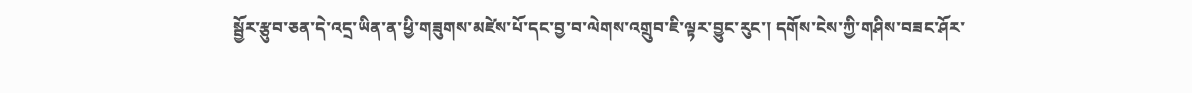སྦྱོར་རྩུབ་ཅན་དེ་འདྲ་ཡིན་ན་ཕྱི་གཟུགས་མཛེས་པོ་དང་བྱ་བ་ལེགས་འགྲུབ་ཇི་ལྟར་བྱུང་རུང་། དགོས་ངེས་ཀྱི་གཤིས་བཟང་ཤོར་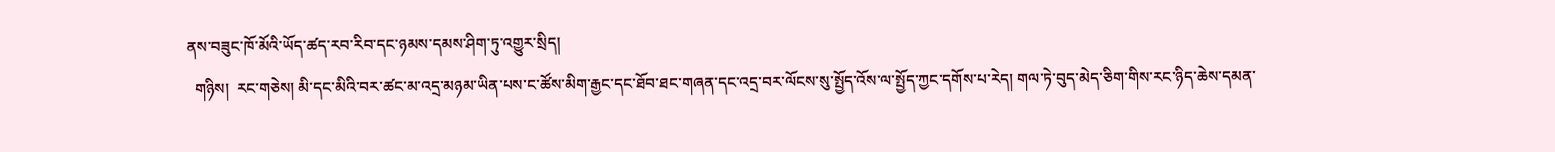ནས་བཟུང་ཁོ་མོའི་ཡོད་ཚད་རབ་རིབ་དང་ཉམས་དམས་ཤིག་ཏུ་འགྱུར་སྲིད།
  གཉིས།  རང་གཅེས། མི་དང་མིའི་བར་ཚང་མ་འདྲ་མཉམ་ཡིན་པས་ང་ཚོས་མིག་རྒྱང་དང་ཐོབ་ཐང་གཞན་དང་འདྲ་བར་ལོངས་སུ་སྤྱོད་འོས་ལ་སྤྱོད་ཀྱང་དགོས་པ་རེད། གལ་ཏེ་བུད་མེད་ཅིག་གིས་རང་ཉིད་ཆེས་དམན་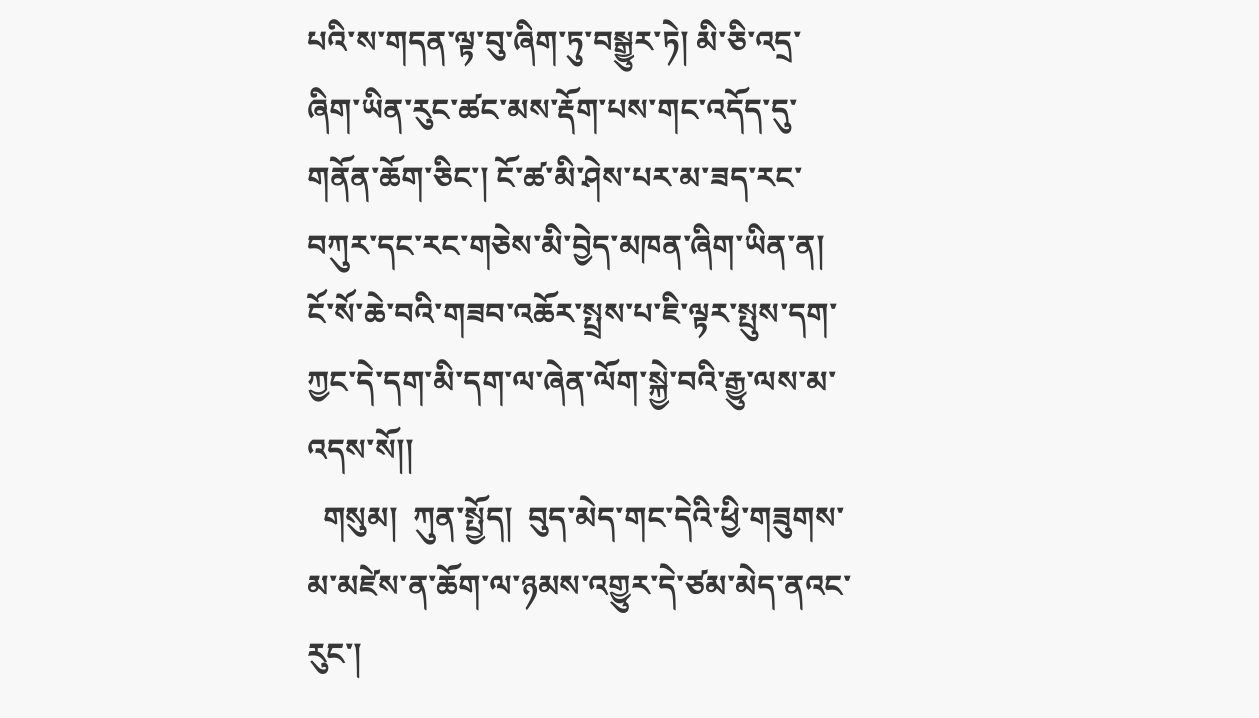པའི་ས་གདན་ལྟ་བུ་ཞིག་ཏུ་བསྒྱུར་ཏེ། མི་ཅི་འདྲ་ཞིག་ཡིན་རུང་ཚང་མས་རྡོག་པས་གང་འདོད་དུ་གནོན་ཆོག་ཅིང་། ངོ་ཚ་མི་ཤེས་པར་མ་ཟད་རང་བཀུར་དང་རང་གཅེས་མི་བྱེད་མཁན་ཞིག་ཡིན་ན། ངོ་སོ་ཆེ་བའི་གཟབ་འཆོར་སྤྲས་པ་ཇི་ལྟར་སྤུས་དག་ཀྱང་དེ་དག་མི་དག་ལ་ཞེན་ལོག་སྐྱེ་བའི་རྒྱུ་ལས་མ་འདས་སོ།།
  གསུམ།  ཀུན་སྤྱོད།  བུད་མེད་གང་དེའི་ཕྱི་གཟུགས་མ་མཛེས་ན་ཆོག་ལ་ཉམས་འགྱུར་དེ་ཙམ་མེད་ནའང་རུང་།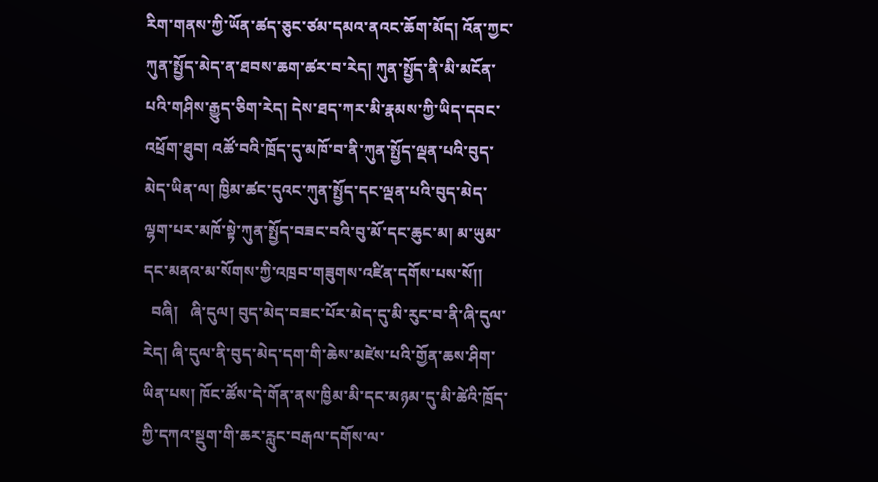རིག་གནས་ཀྱི་ཡོན་ཚད་ཅུང་ཙམ་དམའ་ནའང་ཆོག་མོད། འོན་ཀྱང་ཀུན་སྤྱོད་མེད་ན་ཐབས་ཆག་ཚར་བ་རེད། ཀུན་སྤྱོད་ནི་མི་མངོན་པའི་གཤིས་རྒྱུད་ཅིག་རེད། དེས་ཐད་ཀར་མི་རྣམས་ཀྱི་ཡིད་དབང་འཕྲོག་ཐུབ། འཚོ་བའི་ཁྲོད་དུ་མཁོ་བ་ནི་ཀུན་སྤྱོད་ལྡན་པའི་བུད་མེད་ཡིན་ལ། ཁྱིམ་ཚང་དུའང་ཀུན་སྤྱོད་དང་ལྡན་པའི་བུད་མེད་ལྷག་པར་མཁོ་སྟེ་ཀུན་སྤྱོད་བཟང་བའི་བུ་མོ་དང་ཆུང་མ། མ་ཡུམ་དང་མནའ་མ་སོགས་ཀྱི་འཁྲབ་གཟུགས་འཛིན་དགོས་པས་སོ།།
  བཞི།   ཞི་དུལ། བུད་མེད་བཟང་པོར་མེད་དུ་མི་རུང་བ་ནི་ཞི་དུལ་རེད། ཞི་དུལ་ནི་བུད་མེད་དག་གི་ཆེས་མཛེས་པའི་གྱོན་ཆས་ཤིག་ཡིན་པས། ཁོང་ཚོས་དེ་གོན་ནས་ཁྱིམ་མི་དང་མཉམ་དུ་མི་ཚེའི་ཁྲོད་ཀྱི་དཀའ་སྡུག་གི་ཆར་རླུང་བརྒལ་དགོས་ལ་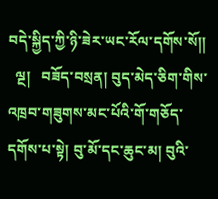བདེ་སྐྱིད་ཀྱི་ཉི་ཟེར་ཡང་རོལ་དགོས་སོ།།
  ལྔ།   བཟོད་བསྲན། བུད་མེད་ཅིག་གིས་འཁྲབ་གཟུགས་མང་པོའི་གོ་གཅོད་དགོས་པ་སྟེ། བུ་མོ་དང་ཆུང་མ། བུའི་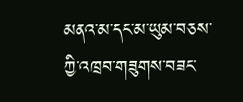མནའ་མ་དང་མ་ཡུམ་བཅས་ཀྱི་འཁྲབ་གཟུགས་བཟང་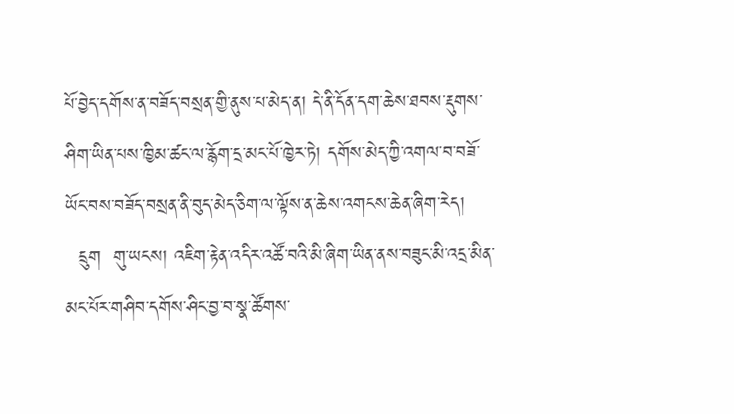པོ་བྱེད་དགོས་ན་བཟོད་བསྲན་གྱི་ནུས་པ་མེད་ན། དེ་ནི་དོན་དག་ཆེས་ཐབས་རྡུགས་ཤིག་ཡིན་པས་ཁྱིམ་ཚང་ལ་རྙོག་དྲ་མང་པོ་ཁྱེར་ཏེ། དགོས་མེད་ཀྱི་འགལ་བ་བཟོ་ཡོང་བས་བཟོད་བསྲན་ནི་བུད་མེད་ཅིག་ལ་ལྟོས་ན་ཆེས་འགངས་ཆེན་ཞིག་རེད།
  དྲུག  གུ་ཡངས། འཇིག་རྟེན་འདིར་འཚོ་བའི་མི་ཞིག་ཡིན་ནས་བཟུང་མི་འདྲ་མིན་མང་པོར་གཤིབ་དགོས་ཤིང་བྱ་བ་སྣ་ཚོགས་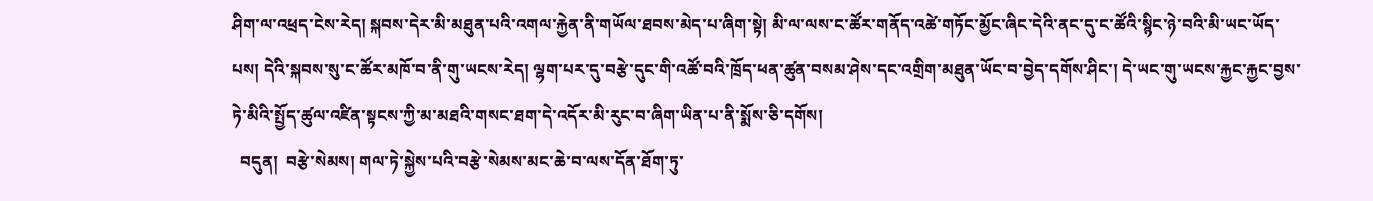ཤིག་ལ་འཕྲད་ངེས་རེད། སྐབས་དེར་མི་མཐུན་པའི་འགལ་རྐྱེན་ནི་གཡོལ་ཐབས་མེད་པ་ཞིག་སྟེ། མི་ལ་ལས་ང་ཚོར་གནོད་འཚེ་གཏོང་མྱོང་ཞིང་དེའི་ནང་དུ་ང་ཚོའི་སྙིང་ཉེ་བའི་མི་ཡང་ཡོད་པས། དེའི་སྐབས་སུ་ང་ཚོར་མཁོ་བ་ནི་གུ་ཡངས་རེད། ལྷག་པར་དུ་བརྩེ་དུང་གི་འཚོ་བའི་ཁྲོད་ཕན་ཚུན་བསམ་ཤེས་དང་འགྲིག་མཐུན་ཡོང་བ་བྱེད་དགོས་ཤིང་། དེ་ཡང་གུ་ཡངས་རྐྱང་རྐྱང་བྱས་ཏེ་མིའི་སྤྱོད་ཚུལ་འཛིན་སྟངས་ཀྱི་མ་མཐའི་གསང་ཐག་དེ་འདོར་མི་རུང་བ་ཞིག་ཡིན་པ་ནི་སྨོས་ཅི་དགོས།
  བདུན།  བརྩེ་སེམས། གལ་ཏེ་སྐྱེས་པའི་བརྩེ་སེམས་མང་ཆེ་བ་ལས་དོན་ཐོག་ཏུ་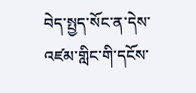བེད་སྤྱད་སོང་ན་དེས་འཛམ་གླིང་གི་དངོས་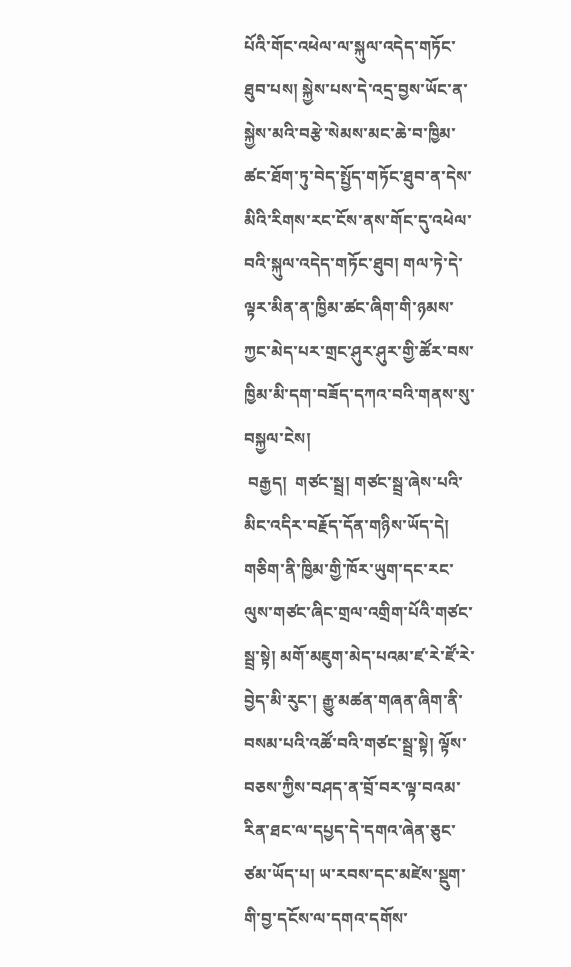པོའི་གོང་འཕེལ་ལ་སྐུལ་འདེད་གཏོང་ཐུབ་པས། སྐྱེས་པས་དེ་འདྲ་བྱས་ཡོང་ན་སྐྱེས་མའི་བརྩེ་སེམས་མང་ཆེ་བ་ཁྱིམ་ཚང་ཐོག་ཏུ་བེད་སྤྱོད་གཏོང་ཐུབ་ན་དེས་མིའི་རིགས་རང་ངོས་ནས་གོང་དུ་འཕེལ་བའི་སྐུལ་འདེད་གཏོང་ཐུབ། གལ་ཏེ་དེ་ལྟར་མིན་ན་ཁྱིམ་ཚང་ཞིག་གི་ཉམས་ཀྱང་མེད་པར་གྲང་ཤུར་ཤུར་གྱི་ཚོར་བས་ཁྱིམ་མི་དག་བཟོད་དཀའ་བའི་གནས་སུ་བསྐྱལ་ངེས།
 བརྒྱད།  གཙང་སྦྲ། གཙང་སྦྲ་ཞེས་པའི་མིང་འདིར་བརྗོད་དོན་གཉིས་ཡོད་དེ། གཅིག་ནི་ཁྱིམ་གྱི་ཁོར་ཡུག་དང་རང་ལུས་གཙང་ཞིང་གྲལ་འགྲིག་པོའི་གཙང་སྦྲ་སྟེ། མགོ་མཇུག་མེད་པའམ་ཛ་རེ་ཛོ་རེ་བྱེད་མི་རུང་། རྒྱུ་མཚན་གཞན་ཞིག་ནི་བསམ་པའི་འཚོ་བའི་གཙང་སྦྲ་སྟེ། ལྟོས་བཅས་ཀྱིས་བཤད་ན་བྲོ་བར་ལྟ་བའམ་རིན་ཐང་ལ་དཔྱད་དེ་དགའ་ཞེན་ཅུང་ཙམ་ཡོད་པ། ཡ་རབས་དང་མཛེས་སྡུག་གི་བྱ་དངོས་ལ་དགའ་དགོས་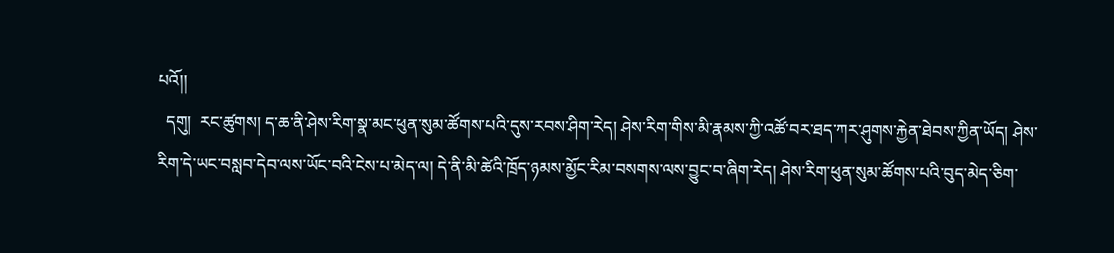པའོ།།
  དགུ།  རང་ཚུགས། ད་ཆ་ནི་ཤེས་རིག་སྣ་མང་ཕུན་སུམ་ཚོགས་པའི་དུས་རབས་ཤིག་རེད། ཤེས་རིག་གིས་མི་རྣམས་ཀྱི་འཚོ་བར་ཐད་ཀར་ཤུགས་རྐྱེན་ཐེབས་ཀྱིན་ཡོད། ཤེས་རིག་དེ་ཡང་བསླབ་དེབ་ལས་ཡོང་བའི་ངེས་པ་མེད་ལ། དེ་ནི་མི་ཚེའི་ཁྲོད་ཉམས་མྱོང་རིམ་བསགས་ལས་བྱུང་བ་ཞིག་རེད། ཤེས་རིག་ཕུན་སུམ་ཚོགས་པའི་བུད་མེད་ཅིག་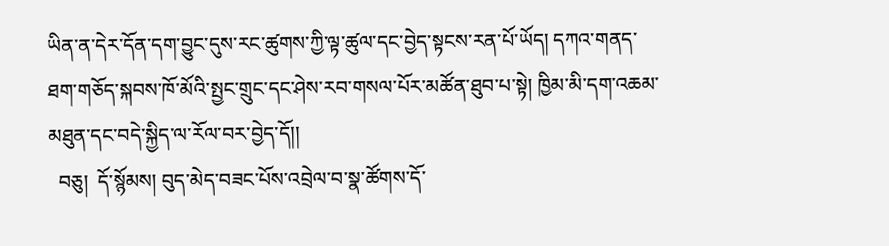ཡིན་ན་དེར་དོན་དག་བྱུང་དུས་རང་ཚུགས་ཀྱི་ལྟ་ཚུལ་དང་བྱེད་སྟངས་རན་པོ་ཡོད། དཀའ་གནད་ཐག་གཅོད་སྐབས་ཁོ་མོའི་སྤྱང་གྲུང་དང་ཤེས་རབ་གསལ་པོར་མཚོན་ཐུབ་པ་སྟེ། ཁྱིམ་མི་དག་འཆམ་མཐུན་དང་བདེ་སྐྱིད་ལ་རོལ་བར་བྱེད་དོ།།
  བཅུ།  དོ་སྙོམས། བུད་མེད་བཟང་པོས་འབྲེལ་བ་སྣ་ཚོགས་དོ་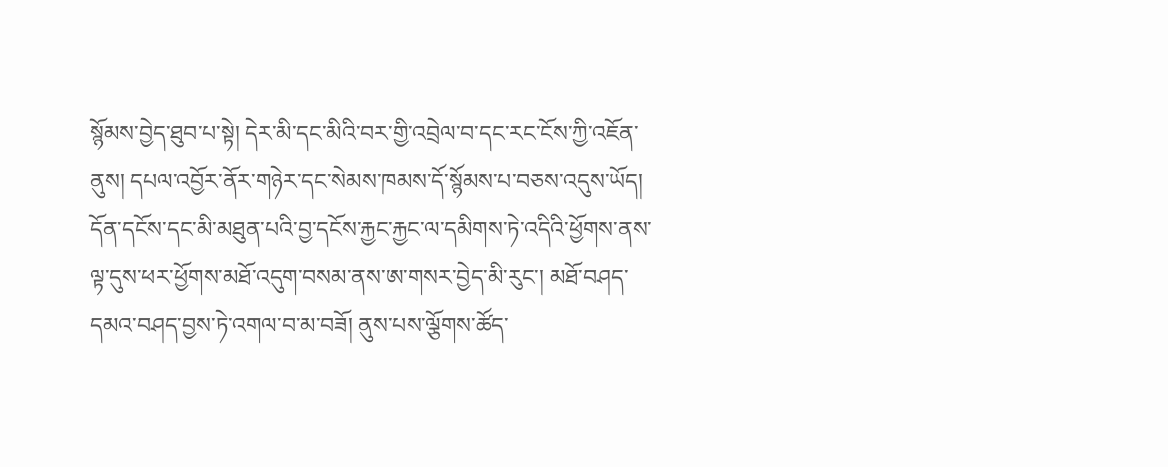སྙོམས་བྱེད་ཐུབ་པ་སྟེ། དེར་མི་དང་མིའི་བར་གྱི་འབྲེལ་བ་དང་རང་ངོས་ཀྱི་འཇོན་ནུས། དཔལ་འབྱོར་ནོར་གཉེར་དང་སེམས་ཁམས་དོ་སྙོམས་པ་བཅས་འདུས་ཡོད། དོན་དངོས་དང་མི་མཐུན་པའི་བྱ་དངོས་རྐྱང་རྐྱང་ལ་དམིགས་ཏེ་འདིའི་ཕྱོགས་ནས་ལྟ་དུས་ཕར་ཕྱོགས་མཐོ་འདུག་བསམ་ནས་ཨ་གསར་བྱེད་མི་རུང་། མཐོ་བཤད་དམའ་བཤད་བྱས་ཏེ་འགལ་བ་མ་བཟོ། ནུས་པས་ལྕོགས་ཚོད་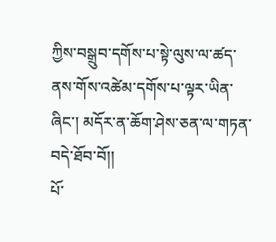ཀྱིས་བསྒྲུབ་དགོས་པ་སྟེ་ལུས་ལ་ཚད་ནས་གོས་འཚེམ་དགོས་པ་ལྟར་ཡིན་ཞིང་། མདོར་ན་ཆོག་ཤེས་ཅན་ལ་གཏན་བདེ་ཐོབ་བོ།།
པོ་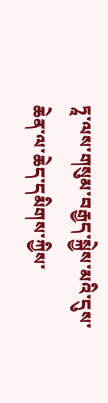ཏཱ་ལས་གསུམ་བརྒྱད་སྐྱེས་མའི་དུས་ཆེན་ལ་ཆེད་དམིགས་ཀྱིས་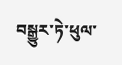བསྒྱུར་ཏེ་ཕུལ་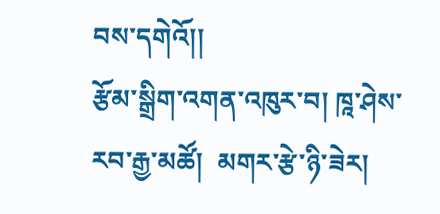བས་དགེའོ།།
རྩོམ་སྒྲིག་འགན་འཁུར་བ། ཁཱ་ཤེས་རབ་རྒྱ་མཚོ།  མགར་རྩེ་ཉི་ཟེར།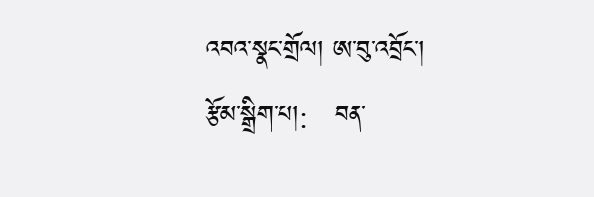འབའ་སྣང་གྲོལ། ཨ་བུ་འབྲོང་།
རྩོམ་སྒྲིག་པ།:   བན་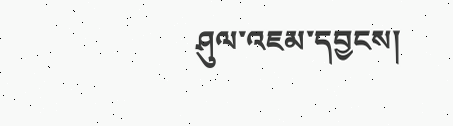ཤུལ་འཇམ་དབྱངས།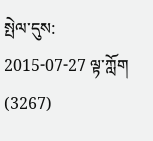སྤེལ་དུས:   2015-07-27 ལྟ་ཀློག (3267)